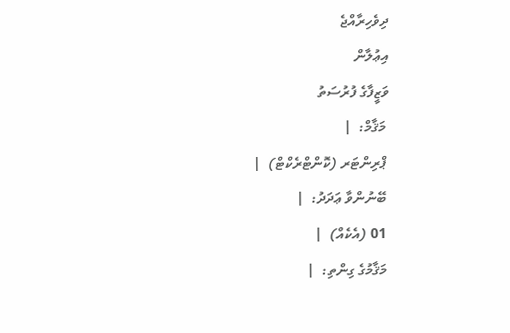ދިވެހިރާއްޖެ
އިޢުލާން
ވަޒީފާގެ ފުރުސަތު
 މަޤާމް:  |
 ޕްރިންޓަރ (ކޮންޓްރެކްޓް)  |
 ބޭނުންވާ ޢަދަދު:  |
 01 (އެކެއް)  |
 މަޤާމުގެ ގިންތި:  |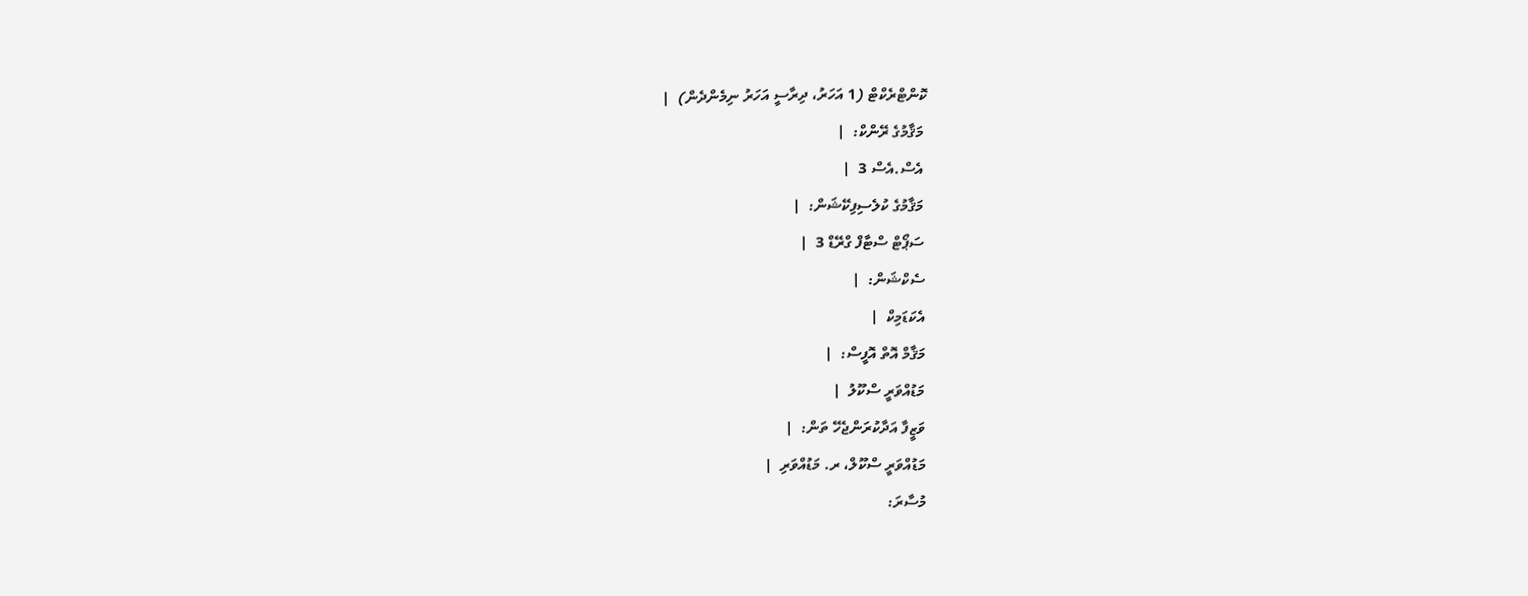ކޮންޓްރެކްޓް (1 އަހަރު، ދިރާސީ އަހަރު ނިމެންދެން)  |
 މަޤާމުގެ ރޭންކް:  |
 އެސް.އެސް 3  |
 މަޤާމުގެ ކުލެސިފިކޭޝަން:  |
 ސަޕޯޓް ސްޓާފް ގްރޭޑް 3  |
 ސެކްޝަން:  |
 އެކަޑަމިކް  |
 މަޤާމް އޮތް އޮފީސް:  |
 މަޑުއްވަރީ ސްކޫލު  |
 ވަޒީފާ އަދާކުރަންޖެހޭ ތަން:  |
 މަޑުއްވަރީ ސްކޫލް، ރ. މަޑުއްވަރި  |
 މުސާރަ: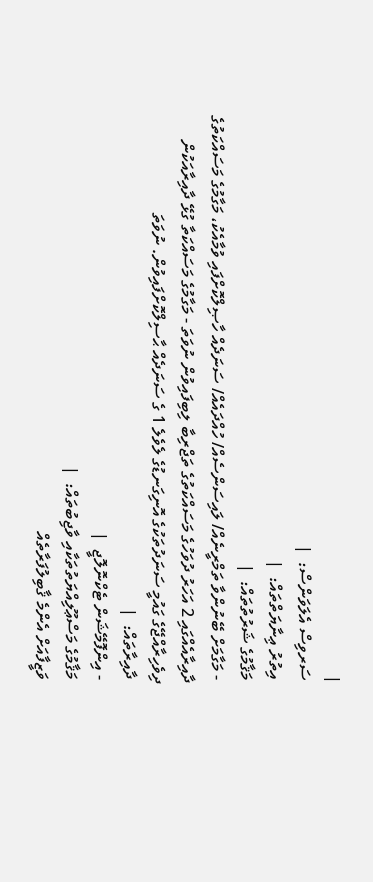|
 ސަރވިސް އެލަވަންސް:  |
 އިތުރު ޢިނާޔަތްތައް:  |
 މަޤާމުގެ ޝަރުތުތައް:  |
 - މަގާމަށް ބޭނުންވާ ތަމްރީނެއް/ ލައިސަންސެއް/ ހުއްދައެއް/ ސަނަދެއް ހާޞިލްކޮށްފައި ވުމާއެކު، މަގާމުގެ މަސައްކަތުގެ ދާއިރާއެއްގައި 2 އަހަރު ދުވަހުގެ މަސައްކަތުގެ ތަޖްރިބާ ލިބިފައިވުން ނުވަތަ - މަގާމުގެ މަސައްކަތާ ގުޅޭ ދާއިރާއަކުން ދިވެހިރާއްޖޭގެ ގައުމީ ސަނަދުތަކުގެ އޮނިގަނޑުގެ ލެވެލެ 1 ގެ ސަނަދެއް ޙާސިލްކޮށްފައިވުން. ނުވަތަ
 ދާއިރާތައް:  |
 - އިންފޮމޭޝަން ޓެކްނޮލޮޖީ  |
 މަޤާމުގެ މަސްޢޫލިއްޔަތުތަކާއި ވާޖިބުތައް:  |
 ވަޒީފާއަށް އެންމެ ޤާބިލުފަރާތެއް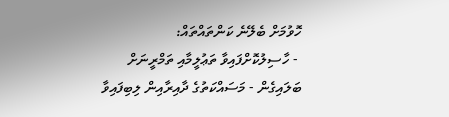ހޮވުމަށް ބެލޭނެ ކަންތައްތައް:
 - ހާސިލުކޮށްފައިވާ ތަޢުލީމާއި ތަމްރީނަށް ބަލައިގެން - މަސައްކަތުގެ ދާއިރާއިން ލިބިފައިވާ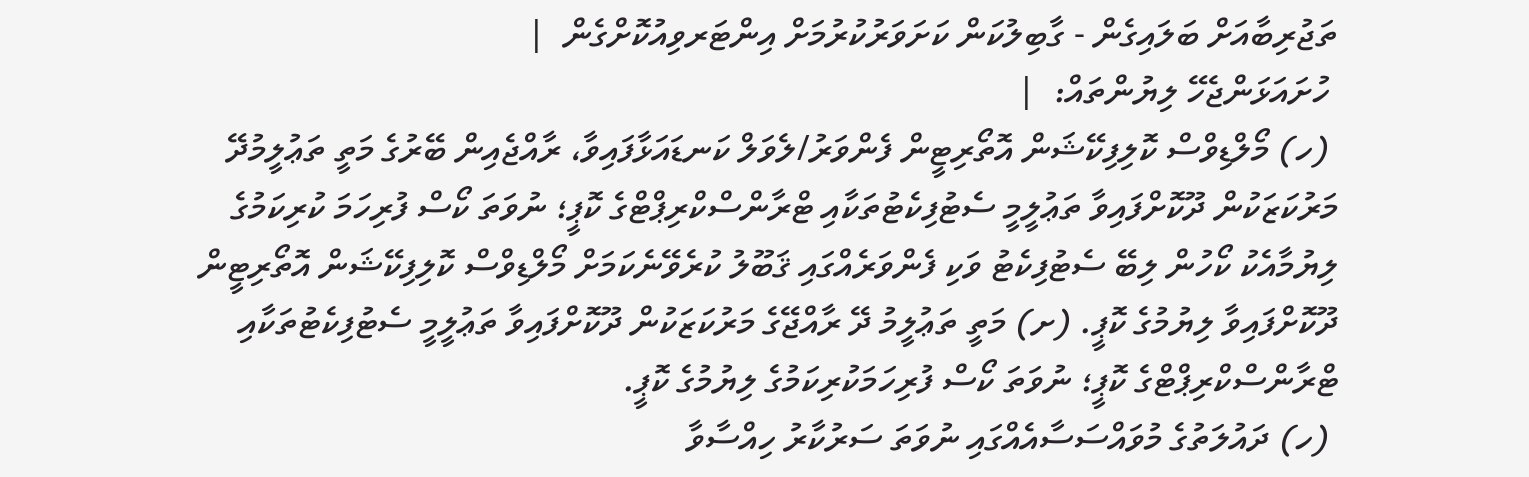ތަޖުރިބާއަށް ބަލައިގެން - ގާބިލުކަން ކަށަވަރުކުރުމަށް އިންޓަރވިއުކޮށްގެން  |
 ހުށައަޅަންޖެހޭ ލިޔުންތައް:  |
 (ހ) މޯލްޑިވްސް ކޮލިފިކޭޝަން އޮތޯރިޓީން ފެންވަރު/ލެވަލް ކަނޑައަޅާފައިވާ، ރާއްޖެއިން ބޭރުގެ މަތީ ތަޢުލީމުދޭ މަރުކަޒަކުން ދޫކޮށްފައިވާ ތަޢުލީމީ ސެޓުފިކެޓުތަކާއި ޓްރާންސްކްރިޕްޓްގެ ކޮޕީ؛ ނުވަތަ ކޯސް ފުރިހަމަ ކުރިކަމުގެ ލިޔުމާއެކު ކޯހުން ލިބޭ ސެޓުފިކެޓު ވަކި ފެންވަރެއްގައި ޤަބޫލު ކުރެވޭނެކަމަށް މޯލްޑިވްސް ކޮލިފިކޭޝަން އޮތޯރިޓީން ދޫކޮށްފައިވާ ލިޔުމުގެ ކޮޕީ. (ށ) މަތީ ތަޢުލީމު ދޭ ރާއްޖޭގެ މަރުކަޒަކުން ދޫކޮށްފައިވާ ތަޢުލީމީ ސެޓުފިކެޓުތަކާއި ޓްރާންސްކްރިޕްޓްގެ ކޮޕީ؛ ނުވަތަ ކޯސް ފުރިހަމަކުރިކަމުގެ ލިޔުމުގެ ކޮޕީ.
 (ހ) ދައުލަތުގެ މުވައްސަސާއެއްގައި ނުވަތަ ސަރުކާރު ހިއްސާވާ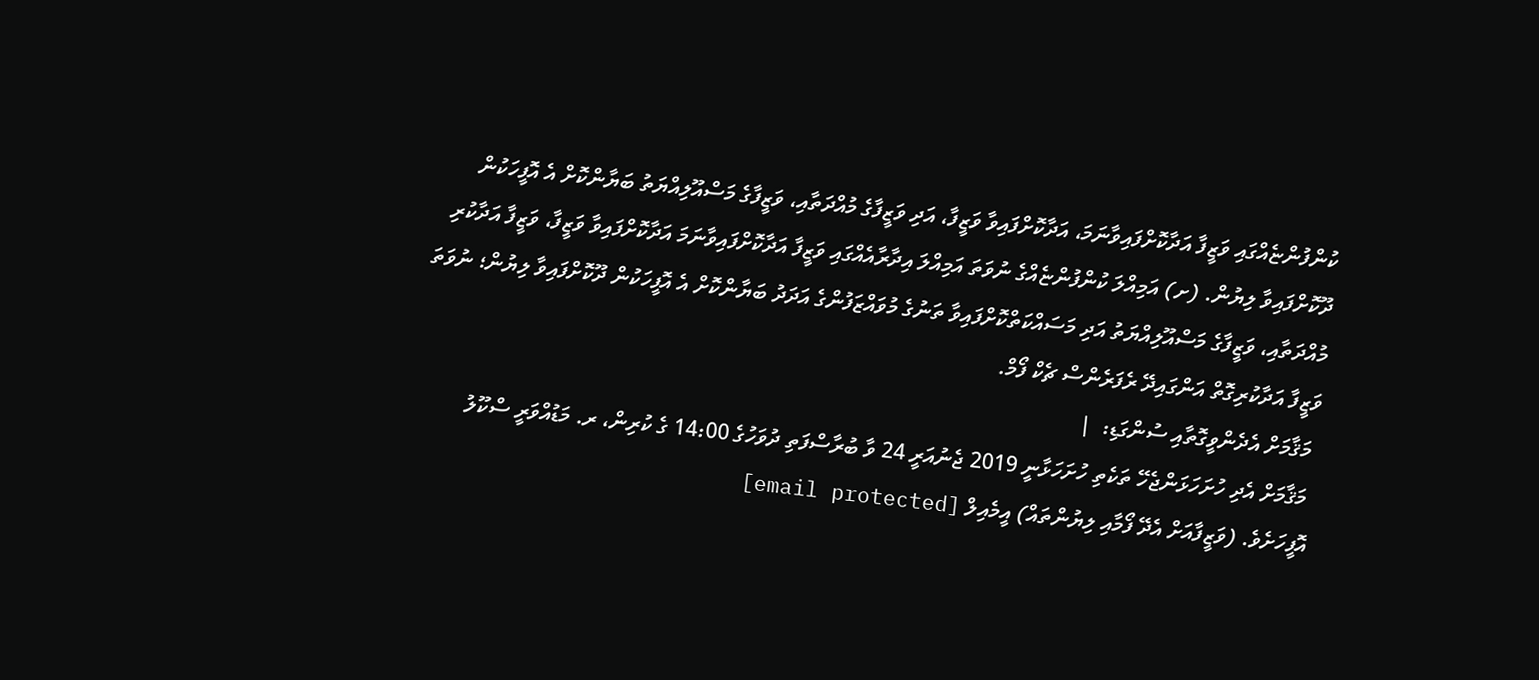ކުންފުންޏެއްގައި ވަޒީފާ އަދާކޮށްފައިވާނަމަ، އަދާކޮށްފައިވާ ވަޒީފާ، އަދި ވަޒީފާގެ މުއްދަތާއި، ވަޒީފާގެ މަސްއޫލިއްޔަތު ބަޔާންކޮށް އެ އޮފީހަކުން ދޫކޮށްފައިވާ ލިޔުން. (ށ) އަމިއްލަ ކުންފުންޏެއްގެ ނުވަތަ އަމިއްލަ އިދާރާއެއްގައި ވަޒީފާ އަދާކޮށްފައިވާނަމަ އަދާކޮށްފައިވާ ވަޒީފާ، ވަޒީފާ އަދާކުރި މުއްދަތާއި، ވަޒީފާގެ މަސްއޫލިއްޔަތު އަދި މަސައްކަތްކޮށްފައިވާ ތަނުގެ މުވައްޒަފުންގެ އަދަދު ބަޔާންކޮށް އެ އޮފީހަކުން ދޫކޮށްފައިވާ ލިޔުން؛ ނުވަތަ ވަޒީފާ އަދާކުރިގޮތް އަންގައިދޭ ރެފަރެންސް ޗެކް ފޯމް.
 މަޤާމަށް އެދެންވީގޮތާއި ސުންގަޑި:  |
 މަޤާމަށް އެދި ހުށަހަޅަންޖެހޭ ތަކެތި ހުށަހަޅާނީ 2019 ޖެނުއަރީ 24 ވާ ބުރާސްފަތި ދުވަހުގެ 14:00 ގެ ކުރިން، ރ. މަޑުއްވަރީ ސްކޫލު އޮފީހަށެވެ. (ވަޒީފާއަށް އެދޭ ފޯމާއި ލިޔުންތައް) އީމެއިލް [email protected]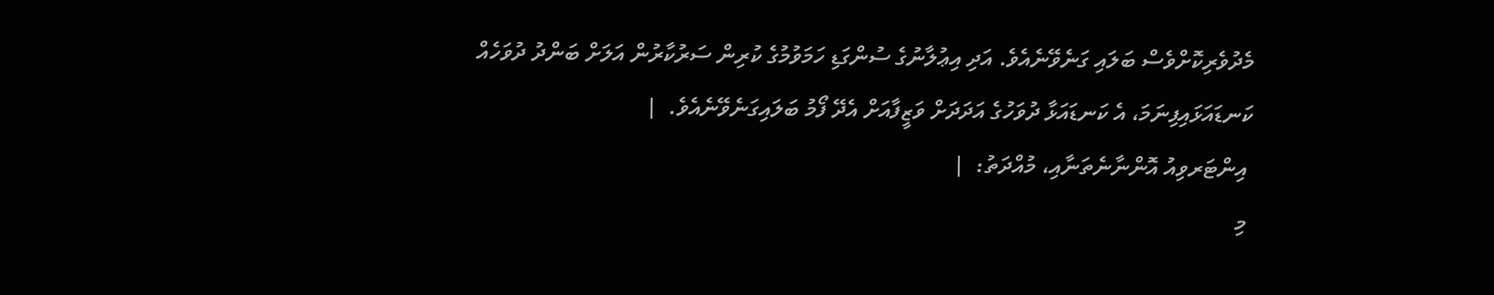މެދުވެރިކޮށްވެސް ބަލައި ގަނެވޭނެއެވެ. އަދި އިޢުލާނުގެ ސުންގަޑި ހަމަވުމުގެ ކުރިން ސަރުކާރުން އަލަށް ބަންދު ދުވަހެއް ކަނޑައަޅައިފިނަމަ، އެ ކަނޑައަޅާ ދުވަހުގެ އަދަދަށް ވަޒީފާއަށް އެދޭ ފޯމު ބަލައިގަނެވޭނެއެވެ.  |
 އިންޓަރވިއު އޮންނާނެތަނާއި، މުއްދަތު:  |
 މި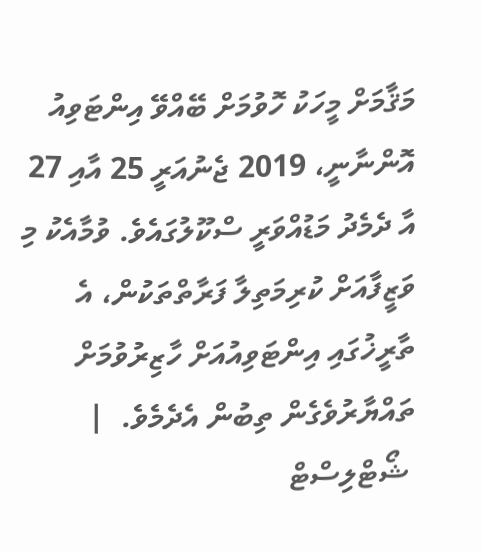މަޤާމަށް މީހަކު ހޮވުމަށް ބޭއްވޭ އިންޓަވިއު އޮންނާނީ، 2019 ޖެނުއަރީ 25 އާއި 27 އާ ދެމެދު މަޑުއްވަރީ ސްކޫލުގައެވެ. ވުމާއެކު މި ވަޒީފާއަށް ކުރިމަތިލާ ފަރާތްތަކުން، އެ ތާރީޚުގައި އިންޓަވިއުއަށް ހާޒިރުވުމަށް ތައްޔާރުވެގެން ތިބުން އެދެމެވެ.  |
 ޝޯޓްލިސްޓް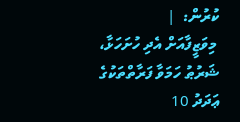ކުރުން:  |
 މިވަޒީފާއަށް އެދި ހުށަހަޅާ، ޝަރުޠު ހަމަވާ ފަރާތްތަކުގެ ޢަދަދު 10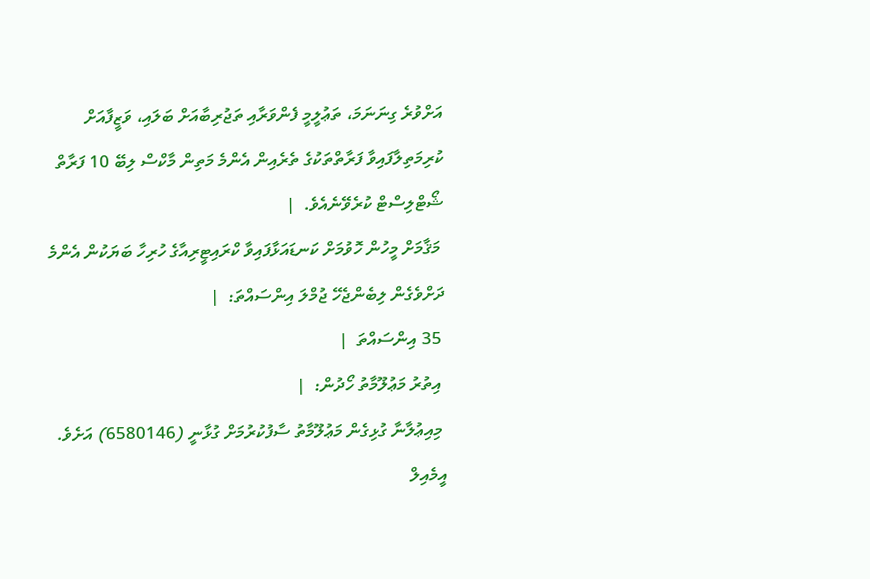އަށްވުރެ ގިނަނަމަ، ތަޢުލީމީ ފެންވަރާއި ތަޖުރިބާއަށް ބަލައި، ވަޒީފާއަށް ކުރިމަތިލާފައިވާ ފަރާތްތަކުގެ ތެރެއިން އެންމެ މަތިން މާކްސް ލިބޭ 10 ފަރާތް ޝޯޓްލިސްޓް ކުރެވޭނެއެވެ.  |
 މަޤާމަށް މީހުން ހޮވުމަށް ކަނޑައަޅާފައިވާ ކްރައިޓީރިއާގެ ހުރިހާ ބަޔަކުން އެންމެ ދަށްވެގެން ލިބެންޖެހޭ ޖުމްލަ އިންސައްތަ:  |
 35 އިންސައްތަ  |
 އިތުރު މަޢުލޫމާތު ހޯދުން:  |
 މިއިޢުލާނާ ގުޅިގެން މަޢުލޫމާތު ސާފުކުރުމަށް ގުޅާނީ (6580146) އަށެވެ. އީމެއިލް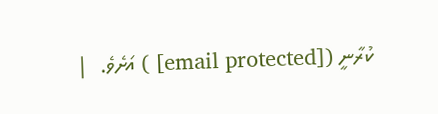ކުރާނީ ([email protected] ) އަށެވެ.  |